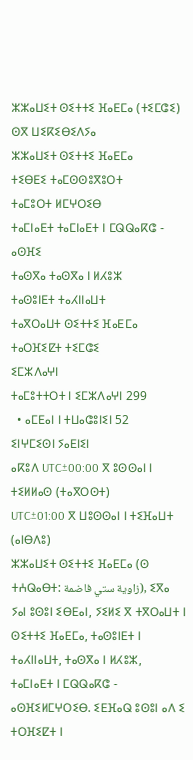ⵣⵣⴰⵡⵉⵜ ⵙⵉⵜⵜⵉ ⴼⴰⴹⵎⴰ (ⵜⵉⵎⵛⵉ)
ⵙⴳ ⵡⵉⴽⵉⴱⵉⴷⵢⴰ
ⵣⵣⴰⵡⵉⵜ ⵙⵉⵜⵜⵉ ⴼⴰⴹⵎⴰ
ⵜⵉⴱⴹⵉ ⵜⴰⵎⵙⵙⵓⴳⵓⵔⵜ
ⵜⴰⵎⵓⵔⵜ ⵍⵎⵖⵔⵉⴱ
ⵜⴰⵎⵏⴰⴹⵜ ⵜⴰⵎⵏⴰⴹⵜ ⵏ ⵎⵕⵕⴰⴽⵛ - ⴰⵙⴼⵉ
ⵜⴰⵙⴳⴰ ⵜⴰⵙⴳⴰ ⵏ ⵍⵃⵓⵣ
ⵜⴰⵙⵓⵏⴹⵜ ⵜⴰⵃⵏⵏⴰⵡⵜ
ⵜⴰⴳⵔⴰⵡⵜ ⵙⵉⵜⵜⵉ ⴼⴰⴹⵎⴰ
ⵜⴰⵔⴼⵉⵇⵜ ⵜⵉⵎⵛⵉ
ⵉⵎⵣⴷⴰⵖⵏ
ⵜⴰⵎⵓⵜⵜⵔⵜ ⵏ ⵉⵎⵣⴷⴰⵖⵏ 299
  • ⴰⵎⴹⴰⵏ ⵏ ⵜⵡⴰⵛⵓⵏⵉⵏ 52
ⵉⵏⵖⵎⵉⵙⵏ ⵢⴰⴹⵏⵉⵏ
ⴰⴽⵓⴷ UTC±00:00 ⴳ ⵓⵙⵙⴰⵏ ⵏ ⵜⵉⵍⵍⴰⵙ (ⵜⴰⴳⵔⵙⵜ)
UTC±01:00 ⴳ ⵡⵓⵙⵙⴰⵏ ⵏ ⵜⵉⴼⴰⵡⵜ (ⴰⵏⴱⴷⵓ)
ⵣⵣⴰⵡⵉⵜ ⵙⵉⵜⵜⵉ ⴼⴰⴹⵎⴰ (ⵙ ⵜⵄⵕⴰⴱⵜ: زاوية ستي فاضمة), ⵉⴳⴰ ⵢⴰⵏ ⵓⵙⵓⵏ ⵉⴱⴹⴰⵏ, ⵢⵉⵍⵉ ⴳ ⵜⴳⵔⴰⵡⵜ ⵏ ⵙⵉⵜⵜⵉ ⴼⴰⴹⵎⴰ, ⵜⴰⵙⵓⵏⴹⵜ ⵏ ⵜⴰⵃⵏⵏⴰⵡⵜ, ⵜⴰⵙⴳⴰ ⵏ ⵍⵃⵓⵣ, ⵜⴰⵎⵏⴰⴹⵜ ⵏ ⵎⵕⵕⴰⴽⵛ - ⴰⵙⴼⵉⵍⵎⵖⵔⵉⴱ. ⵉⴹⴼⴰⵕ ⵓⵙⵓⵏ ⴰⴷ ⵉ ⵜⵔⴼⵉⵇⵜ ⵏ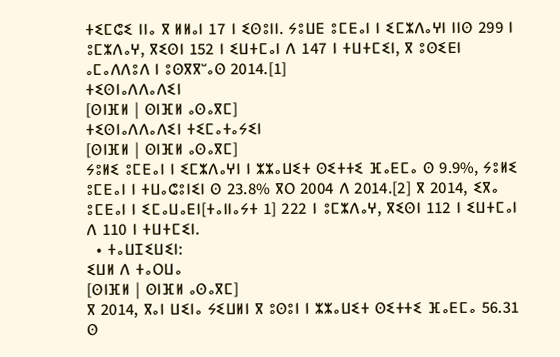ⵜⵉⵎⵛⵉ ⵏⵏⴰ ⴳ ⵍⵍⴰⵏ 17 ⵏ ⵉⵙⵓⵏⵏ. ⵢⵓⵡⴹ ⵓⵎⴹⴰⵏ ⵏ ⵉⵎⵣⴷⴰⵖⵏ ⵏⵏⵙ 299 ⵏ ⵓⵎⵣⴷⴰⵖ, ⴳⵉⵙⵏ 152 ⵏ ⵉⵡⵜⵎⴰⵏ ⴷ 147 ⵏ ⵜⵡⵜⵎⵉⵏ, ⴳ ⵓⵙⵉⴹⵏ ⴰⵎⴰⴷⴷⵓⴷ ⵏ ⵓⵙⴳⴳⵯⴰⵙ 2014.[1]
ⵜⵉⵙⵏⴰⴷⴷⴰⴷⵉⵏ
[ⵙⵏⴼⵍ | ⵙⵏⴼⵍ ⴰⵙⴰⴳⵎ]
ⵜⵉⵙⵏⴰⴷⴷⴰⴷⵉⵏ ⵜⵉⵎⴰⵜⴰⵢⵉⵏ
[ⵙⵏⴼⵍ | ⵙⵏⴼⵍ ⴰⵙⴰⴳⵎ]
ⵢⵓⵍⵉ ⵓⵎⴹⴰⵏ ⵏ ⵉⵎⵣⴷⴰⵖⵏ ⵏ ⵣⵣⴰⵡⵉⵜ ⵙⵉⵜⵜⵉ ⴼⴰⴹⵎⴰ ⵙ 9.9%, ⵢⵓⵍⵉ ⵓⵎⴹⴰⵏ ⵏ ⵜⵡⴰⵛⵓⵏⵉⵏ ⵙ 23.8% ⴳⵔ 2004 ⴷ 2014.[2] ⴳ 2014, ⵉⴳⴰ ⵓⵎⴹⴰⵏ ⵏ ⵉⵎⴰⵡⴰⴹⵏ[ⵜⴰⵏⵏⴰⵢⵜ 1] 222 ⵏ ⵓⵎⵣⴷⴰⵖ, ⴳⵉⵙⵏ 112 ⵏ ⵉⵡⵜⵎⴰⵏ ⴷ 110 ⵏ ⵜⵡⵜⵎⵉⵏ.
  • ⵜⴰⵡⵊⵉⵡⵉⵏ:
ⵉⵡⵍ ⴷ ⵜⴰⵔⵡⴰ
[ⵙⵏⴼⵍ | ⵙⵏⴼⵍ ⴰⵙⴰⴳⵎ]
ⴳ 2014, ⴳⴰⵏ ⵡⵉⵏⴰ ⵢⵉⵡⵍⵏ ⴳ ⵓⵙⵓⵏ ⵏ ⵣⵣⴰⵡⵉⵜ ⵙⵉⵜⵜⵉ ⴼⴰⴹⵎⴰ 56.31 ⵙ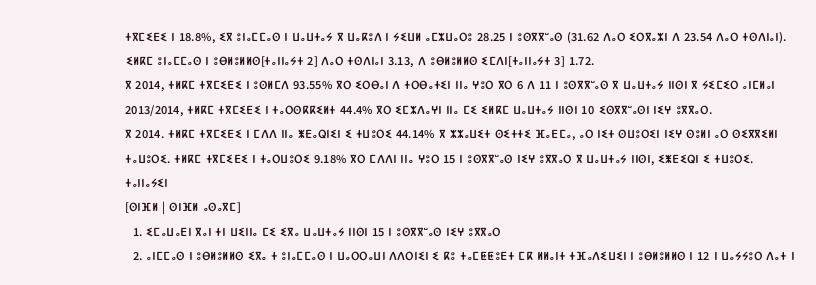ⵜⴳⵎⵉⴹⵉ ⵏ 18.8%, ⵉⴳ ⵓⵏⴰⵎⵎⴰⵙ ⵏ ⵡⴰⵡⵜⴰⵢ ⴳ ⵡⴰⴽⵓⴷ ⵏ ⵢⵉⵡⵍ ⴰⵎⵣⵡⴰⵔⵓ 28.25 ⵏ ⵓⵙⴳⴳⵯⴰⵙ (31.62 ⴷⴰⵔ ⵉⵔⴳⴰⵣⵏ ⴷ 23.54 ⴷⴰⵔ ⵜⵙⴷⵏⴰⵏ). ⵉⵍⴽⵎ ⵓⵏⴰⵎⵎⴰⵙ ⵏ ⵓⴱⵍⵓⵍⵍⵙ[ⵜⴰⵏⵏⴰⵢⵜ 2] ⴷⴰⵔ ⵜⵙⴷⵏⴰⵏ 3.13, ⴷ ⵓⴱⵍⵓⵍⵍⵙ ⵉⵎⴷⵏ[ⵜⴰⵏⵏⴰⵢⵜ 3] 1.72.
ⴳ 2014, ⵜⵍⴽⵎ ⵜⴳⵎⵉⴹⵉ ⵏ ⵓⵙⵍⵎⴷ 93.55% ⴳⵔ ⵉⵔⴱⴰⵏ ⴷ ⵜⵔⴱⴰⵜⵉⵏ ⵏⵏⴰ ⵖⵓⵔ ⴳⵔ 6 ⴷ 11 ⵏ ⵓⵙⴳⴳⵯⴰⵙ ⴳ ⵡⴰⵡⵜⴰⵢ ⵏⵏⵙⵏ ⴳ ⵢⵉⵎⵉⵔ ⴰⵏⵎⵍⴰⵏ 2013/2014, ⵜⵍⴽⵎ ⵜⴳⵎⵉⴹⵉ ⵏ ⵜⴰⵔⵙⴽⴽⵉⵍⵜ 44.4% ⴳⵔ ⵉⵎⵣⴷⴰⵖⵏ ⵏⵏⴰ ⵎⵉ ⵉⵍⴽⵎ ⵡⴰⵡⵜⴰⵢ ⵏⵏⵙⵏ 10 ⵉⵙⴳⴳⵯⴰⵙⵏ ⵏⵉⵖ ⵓⴳⴳⴰⵔ.
ⴳ 2014. ⵜⵍⴽⵎ ⵜⴳⵎⵉⴹⵉ ⵏ ⵎⴷⴷ ⵏⵏⴰ ⵥⴹⴰⵕⵏⵉⵏ ⵉ ⵜⵡⵓⵔⵉ 44.14% ⴳ ⵣⵣⴰⵡⵉⵜ ⵙⵉⵜⵜⵉ ⴼⴰⴹⵎⴰ, ⴰⵔ ⵏⵉⵜ ⵙⵡⵓⵔⵉⵏ ⵏⵉⵖ ⵙⵓⵍⵏ ⴰⵔ ⵙⵉⴳⴳⵉⵍⵏ ⵜⴰⵡⵓⵔⵉ. ⵜⵍⴽⵎ ⵜⴳⵎⵉⴹⵉ ⵏ ⵜⴰⵔⵡⵓⵔⵉ 9.18% ⴳⵔ ⵎⴷⴷⵏ ⵏⵏⴰ ⵖⵓⵔ 15 ⵏ ⵓⵙⴳⴳⵯⴰⵙ ⵏⵉⵖ ⵓⴳⴳⴰⵔ ⴳ ⵡⴰⵡⵜⴰⵢ ⵏⵏⵙⵏ, ⵉⵥⴹⵉⵕⵏ ⵉ ⵜⵡⵓⵔⵉ.
ⵜⴰⵏⵏⴰⵢⵉⵏ
[ⵙⵏⴼⵍ | ⵙⵏⴼⵍ ⴰⵙⴰⴳⵎ]
  1. ⵉⵎⴰⵡⴰⴹⵏ ⴳⴰⵏ ⵜⵏ ⵡⵉⵏⵏⴰ ⵎⵉ ⵉⴳⴰ ⵡⴰⵡⵜⴰⵢ ⵏⵏⵙⵏ 15 ⵏ ⵓⵙⴳⴳⵯⴰⵙ ⵏⵉⵖ ⵓⴳⴳⴰⵔ
  2. ⴰⵏⵎⵎⴰⵙ ⵏ ⵓⴱⵍⵓⵍⵍⵙ ⵉⴳⴰ ⵜ ⵓⵏⴰⵎⵎⴰⵙ ⵏ ⵡⴰⵔⵔⴰⵡⵏ ⴷⴷⵔⵏⵉⵏ ⵉ ⴽⵓ ⵜⴰⵎⵟⵟⵓⴹⵜ ⵎⴽ ⵍⵍⴰⵏⵜ ⵜⴼⴰⴷⵉⵡⵉⵏ ⵏ ⵓⴱⵍⵓⵍⵍⵙ ⵏ 12 ⵏ ⵡⴰⵢⵢⵓⵔ ⴷⴰⵜ ⵏ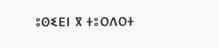ⵓⵙⵉⴹⵏ ⴳ ⵜⵓⵔⴷⵔⵜ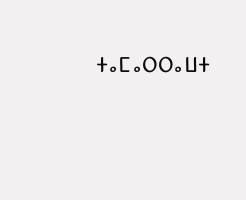ⵜⴰⵎⴰⵔⵔⴰⵡⵜ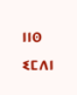ⵏⵏⵙ ⵉⵎⴷⵏ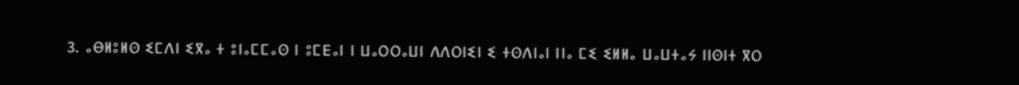3. ⴰⴱⵍⵓⵍⵙ ⵉⵎⴷⵏ ⵉⴳⴰ ⵜ ⵓⵏⴰⵎⵎⴰⵙ ⵏ ⵓⵎⴹⴰⵏ ⵏ ⵡⴰⵔⵔⴰⵡⵏ ⴷⴷⵔⵏⵉⵏ ⵉ ⵜⵙⴷⵏⴰⵏ ⵏⵏⴰ ⵎⵉ ⵉⵍⵍⴰ ⵡⴰⵡⵜⴰⵢ ⵏⵏⵙⵏⵜ ⴳⵔ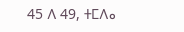45 ⴷ 49, ⵜⵎⴷⴰ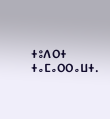ⵜⵓⴷⵔⵜ ⵜⴰⵎⴰⵔⵔⴰⵡⵜ.